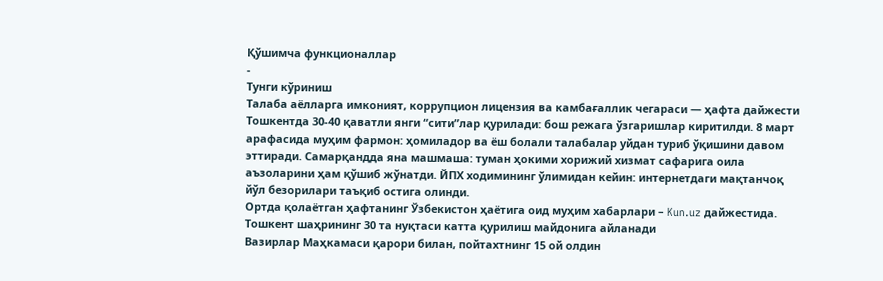Қўшимча функционаллар
-
Тунги кўриниш
Талаба аёлларга имконият, коррупцион лицензия ва камбағаллик чегараси — ҳафта дайжести
Тошкентда 30-40 қаватли янги “сити”лар қурилади: бош режага ўзгаришлар киритилди. 8 март арафасида муҳим фармон: ҳомиладор ва ёш болали талабалар уйдан туриб ўқишини давом эттиради. Самарқандда яна машмаша: туман ҳокими хорижий хизмат сафарига оила аъзоларини ҳам қўшиб жўнатди. ЙПХ ходимининг ўлимидан кейин: интернетдаги мақтанчоқ йўл безорилари таъқиб остига олинди.
Ортда қолаётган ҳафтанинг Ўзбекистон ҳаётига оид муҳим хабарлари – Kun.uz дайжестида.
Тошкент шаҳрининг 30 та нуқтаси катта қурилиш майдонига айланади
Вазирлар Маҳкамаси қарори билан, пойтахтнинг 15 ой олдин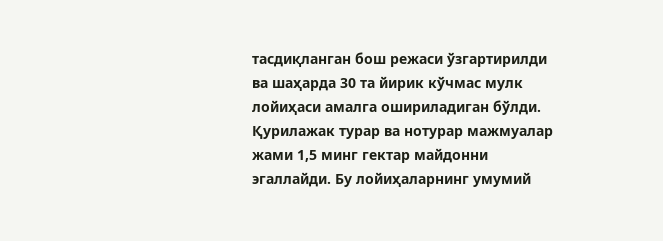тасдиқланган бош режаси ўзгартирилди ва шаҳарда 30 та йирик кўчмас мулк лойиҳаси амалга ошириладиган бўлди. Қурилажак турар ва нотурар мажмуалар жами 1,5 минг гектар майдонни эгаллайди. Бу лойиҳаларнинг умумий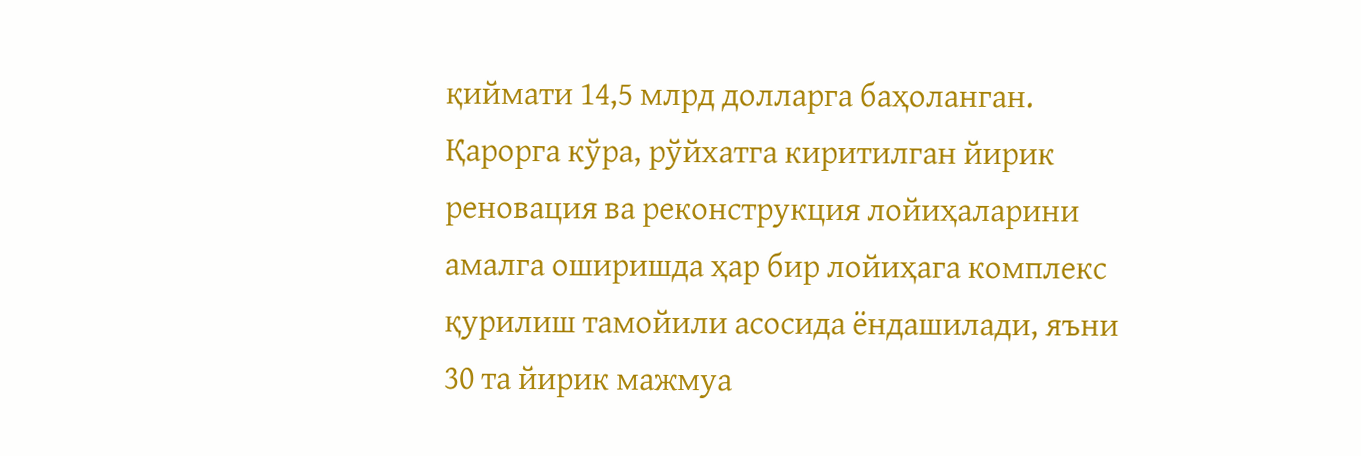қиймати 14,5 млрд долларга баҳоланган.
Қарорга кўра, рўйхатга киритилган йирик реновация ва реконструкция лойиҳаларини амалга оширишда ҳар бир лойиҳага комплекс қурилиш тамойили асосида ёндашилади, яъни 30 та йирик мажмуа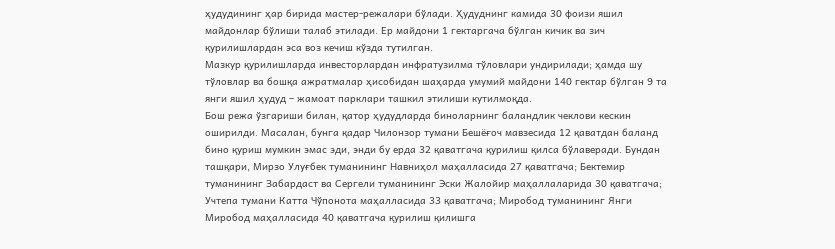ҳудудининг ҳар бирида мастер-режалари бўлади. Ҳудуднинг камида 30 фоизи яшил майдонлар бўлиши талаб этилади. Ер майдони 1 гектаргача бўлган кичик ва зич қурилишлардан эса воз кечиш кўзда тутилган.
Мазкур қурилишларда инвесторлардан инфратузилма тўловлари ундирилади; ҳамда шу тўловлар ва бошқа ажратмалар ҳисобидан шаҳарда умумий майдони 140 гектар бўлган 9 та янги яшил ҳудуд – жамоат парклари ташкил этилиши кутилмоқда.
Бош режа ўзгариши билан, қатор ҳудудларда биноларнинг баландлик чеклови кескин оширилди. Масалан, бунга қадар Чилонзор тумани Бешёғоч мавзесида 12 қаватдан баланд бино қуриш мумкин эмас эди, энди бу ерда 32 қаватгача қурилиш қилса бўлаверади. Бундан ташқари, Мирзо Улуғбек туманининг Навниҳол маҳалласида 27 қаватгача; Бектемир туманининг Забардаст ва Сергели туманининг Эски Жалойир маҳаллаларида 30 қаватгача; Учтепа тумани Катта Чўпонота маҳалласида 33 қаватгача; Миробод туманининг Янги Миробод маҳалласида 40 қаватгача қурилиш қилишга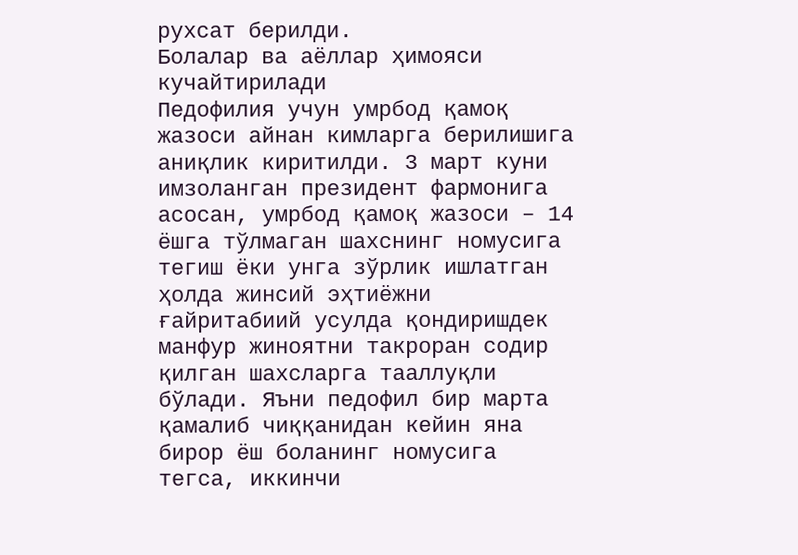рухсат берилди.
Болалар ва аёллар ҳимояси кучайтирилади
Педофилия учун умрбод қамоқ жазоси айнан кимларга берилишига аниқлик киритилди. 3 март куни имзоланган президент фармонига асосан, умрбод қамоқ жазоси – 14 ёшга тўлмаган шахснинг номусига тегиш ёки унга зўрлик ишлатган ҳолда жинсий эҳтиёжни ғайритабиий усулда қондиришдек манфур жиноятни такроран содир қилган шахсларга тааллуқли бўлади. Яъни педофил бир марта қамалиб чиққанидан кейин яна бирор ёш боланинг номусига тегса, иккинчи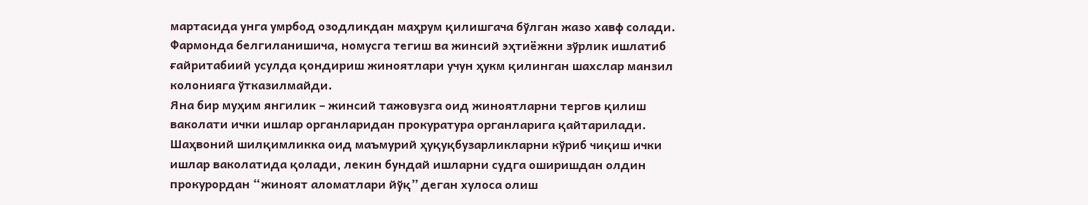мартасида унга умрбод озодликдан маҳрум қилишгача бўлган жазо хавф солади.
Фармонда белгиланишича, номусга тегиш ва жинсий эҳтиёжни зўрлик ишлатиб ғайритабиий усулда қондириш жиноятлари учун ҳукм қилинган шахслар манзил колонияга ўтказилмайди.
Яна бир муҳим янгилик – жинсий тажовузга оид жиноятларни тергов қилиш ваколати ички ишлар органларидан прокуратура органларига қайтарилади. Шаҳвоний шилқимликка оид маъмурий ҳуқуқбузарликларни кўриб чиқиш ички ишлар ваколатида қолади, лекин бундай ишларни судга оширишдан олдин прокурордан “жиноят аломатлари йўқ” деган хулоса олиш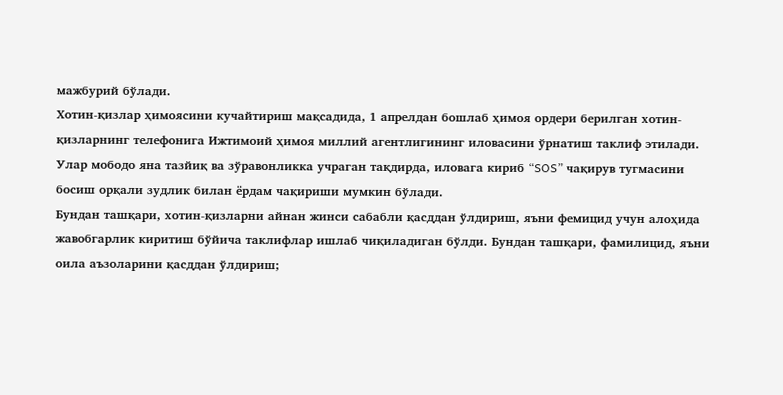мажбурий бўлади.
Хотин-қизлар ҳимоясини кучайтириш мақсадида, 1 апрелдан бошлаб ҳимоя ордери берилган хотин-қизларнинг телефонига Ижтимоий ҳимоя миллий агентлигининг иловасини ўрнатиш таклиф этилади. Улар мободо яна тазйиқ ва зўравонликка учраган тақдирда, иловага кириб “SOS” чақирув тугмасини босиш орқали зудлик билан ёрдам чақириши мумкин бўлади.
Бундан ташқари, хотин-қизларни айнан жинси сабабли қасддан ўлдириш, яъни фемицид учун алоҳида жавобгарлик киритиш бўйича таклифлар ишлаб чиқиладиган бўлди. Бундан ташқари, фамилицид, яъни оила аъзоларини қасддан ўлдириш;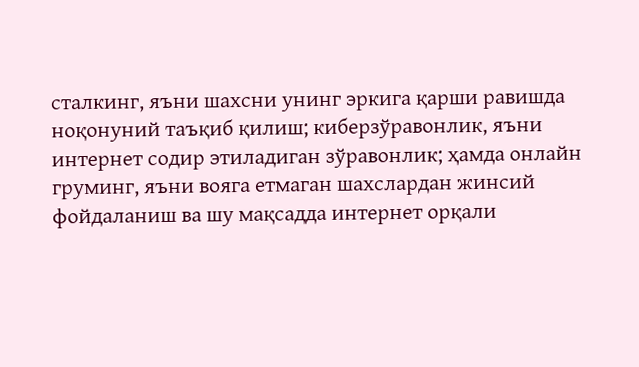сталкинг, яъни шахсни унинг эркига қарши равишда ноқонуний таъқиб қилиш; киберзўравонлик, яъни интернет содир этиладиган зўравонлик; ҳамда онлайн груминг, яъни вояга етмаган шахслардан жинсий фойдаланиш ва шу мақсадда интернет орқали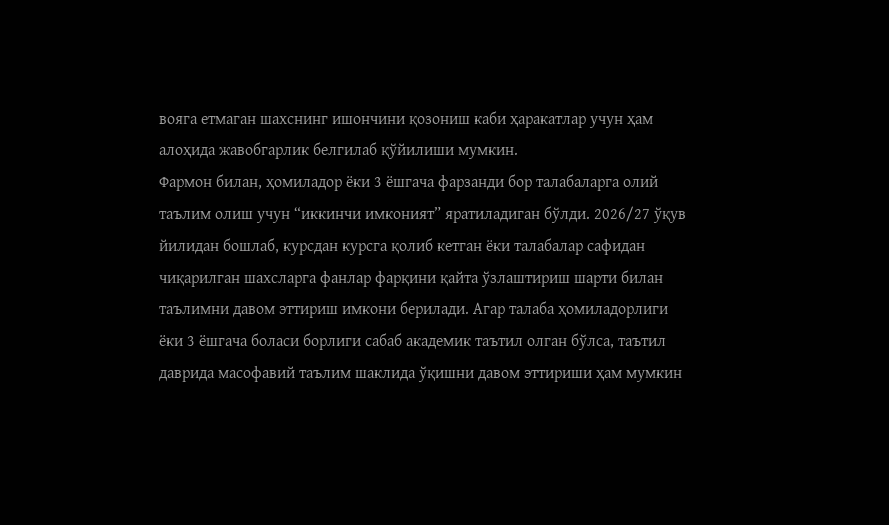вояга етмаган шахснинг ишончини қозониш каби ҳаракатлар учун ҳам алоҳида жавобгарлик белгилаб қўйилиши мумкин.
Фармон билан, ҳомиладор ёки 3 ёшгача фарзанди бор талабаларга олий таълим олиш учун “иккинчи имконият” яратиладиган бўлди. 2026/27 ўқув йилидан бошлаб, курсдан курсга қолиб кетган ёки талабалар сафидан чиқарилган шахсларга фанлар фарқини қайта ўзлаштириш шарти билан таълимни давом эттириш имкони берилади. Агар талаба ҳомиладорлиги ёки 3 ёшгача боласи борлиги сабаб академик таътил олган бўлса, таътил даврида масофавий таълим шаклида ўқишни давом эттириши ҳам мумкин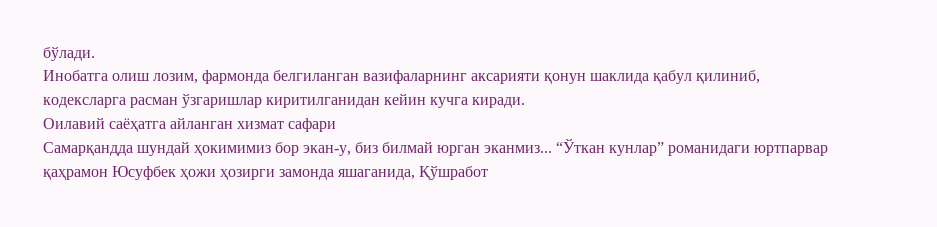бўлади.
Инобатга олиш лозим, фармонда белгиланган вазифаларнинг аксарияти қонун шаклида қабул қилиниб, кодексларга расман ўзгаришлар киритилганидан кейин кучга киради.
Оилавий саёҳатга айланган хизмат сафари
Самарқандда шундай ҳокимимиз бор экан-у, биз билмай юрган эканмиз... “Ўткан кунлар” романидаги юртпарвар қаҳрамон Юсуфбек ҳожи ҳозирги замонда яшаганида, Қўшработ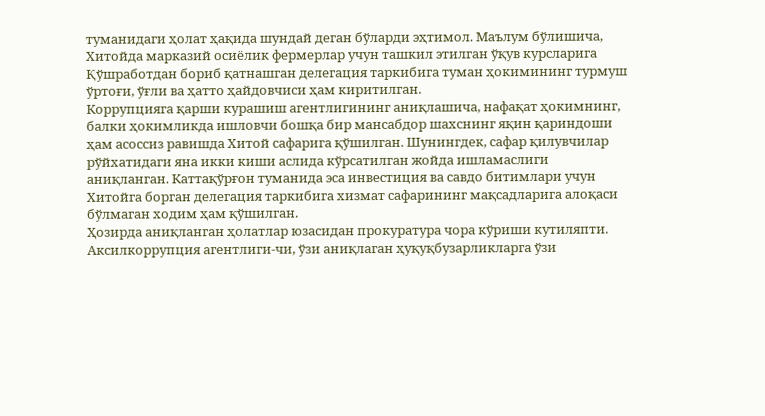туманидаги ҳолат ҳақида шундай деган бўларди эҳтимол. Маълум бўлишича, Хитойда марказий осиёлик фермерлар учун ташкил этилган ўқув курсларига Қўшработдан бориб қатнашган делегация таркибига туман ҳокимининг турмуш ўртоғи, ўғли ва ҳатто ҳайдовчиси ҳам киритилган.
Коррупцияга қарши курашиш агентлигининг аниқлашича, нафақат ҳокимнинг, балки ҳокимликда ишловчи бошқа бир мансабдор шахснинг яқин қариндоши ҳам асоссиз равишда Хитой сафарига қўшилган. Шунингдек, сафар қилувчилар рўйхатидаги яна икки киши аслида кўрсатилган жойда ишламаслиги аниқланган. Каттақўрғон туманида эса инвестиция ва савдо битимлари учун Хитойга борган делегация таркибига хизмат сафарининг мақсадларига алоқаси бўлмаган ходим ҳам қўшилган.
Ҳозирда аниқланган ҳолатлар юзасидан прокуратура чора кўриши кутиляпти. Аксилкоррупция агентлиги-чи, ўзи аниқлаган ҳуқуқбузарликларга ўзи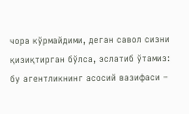чора кўрмайдими, деган савол сизни қизиқтирган бўлса, эслатиб ўтамиз: бу агентликнинг асосий вазифаси –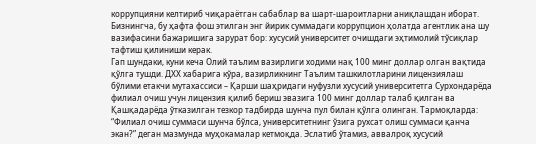коррупцияни келтириб чиқараётган сабаблар ва шарт-шароитларни аниқлашдан иборат. Бизнингча, бу ҳафта фош этилган энг йирик суммадаги коррупцион ҳолатда агентлик ана шу вазифасини бажаришига зарурат бор: хусусий университет очишдаги эҳтимолий тўсиқлар тафтиш қилиниши керак.
Гап шундаки, куни кеча Олий таълим вазирлиги ходими нақ 100 минг доллар олган вақтида қўлга тушди. ДХХ хабарига кўра, вазирликнинг Таълим ташкилотларини лицензиялаш бўлими етакчи мутахассиси – Қарши шаҳридаги нуфузли хусусий университетга Сурхондарёда филиал очиш учун лицензия қилиб бериш эвазига 100 минг доллар талаб қилган ва Қашқадарёда ўтказилган тезкор тадбирда шунча пул билан қўлга олинган. Тармоқларда: “Филиал очиш суммаси шунча бўлса, университетнинг ўзига рухсат олиш суммаси қанча экан?” деган мазмунда муҳокамалар кетмоқда. Эслатиб ўтамиз, аввалроқ хусусий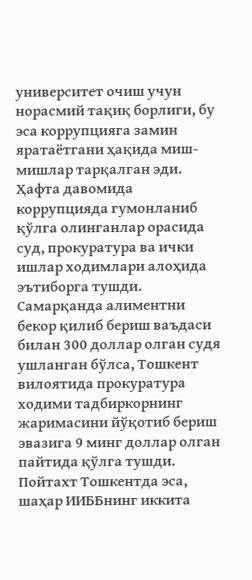университет очиш учун норасмий тақиқ борлиги, бу эса коррупцияга замин яратаётгани ҳақида миш-мишлар тарқалган эди.
Ҳафта давомида коррупцияда гумонланиб қўлга олинганлар орасида суд, прокуратура ва ички ишлар ходимлари алоҳида эътиборга тушди. Самарқанда алиментни бекор қилиб бериш ваъдаси билан 300 доллар олган судя ушланган бўлса, Тошкент вилоятида прокуратура ходими тадбиркорнинг жаримасини йўқотиб бериш эвазига 9 минг доллар олган пайтида қўлга тушди. Пойтахт Тошкентда эса, шаҳар ИИББнинг иккита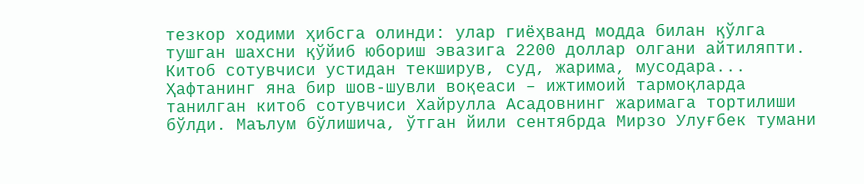тезкор ходими ҳибсга олинди: улар гиёҳванд модда билан қўлга тушган шахсни қўйиб юбориш эвазига 2200 доллар олгани айтиляпти.
Китоб сотувчиси устидан текширув, суд, жарима, мусодара...
Ҳафтанинг яна бир шов-шувли воқеаси – ижтимоий тармоқларда танилган китоб сотувчиси Хайрулла Асадовнинг жаримага тортилиши бўлди. Маълум бўлишича, ўтган йили сентябрда Мирзо Улуғбек тумани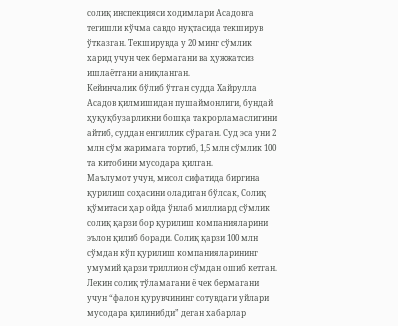солиқ инспекцияси ходимлари Асадовга тегишли кўчма савдо нуқтасида текширув ўтказган. Текширувда у 20 минг сўмлик харид учун чек бермагани ва ҳужжатсиз ишлаётгани аниқланган.
Кейинчалик бўлиб ўтган судда Хайрулла Асадов қилмишидан пушаймонлиги, бундай ҳуқуқбузарликни бошқа такрорламаслигини айтиб, суддан енгиллик сўраган. Суд эса уни 2 млн сўм жаримага тортиб, 1,5 млн сўмлик 100 та китобини мусодара қилган.
Маълумот учун, мисол сифатида биргина қурилиш соҳасини оладиган бўлсак, Солиқ қўмитаси ҳар ойда ўнлаб миллиард сўмлик солиқ қарзи бор қурилиш компанияларини эълон қилиб боради. Солиқ қарзи 100 млн сўмдан кўп қурилиш компанияларининг умумий қарзи триллион сўмдан ошиб кетган. Лекин солиқ тўламагани ё чек бермагани учун “фалон қурувчининг сотувдаги уйлари мусодара қилинибди” деган хабарлар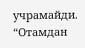учрамайди.
“Отамдан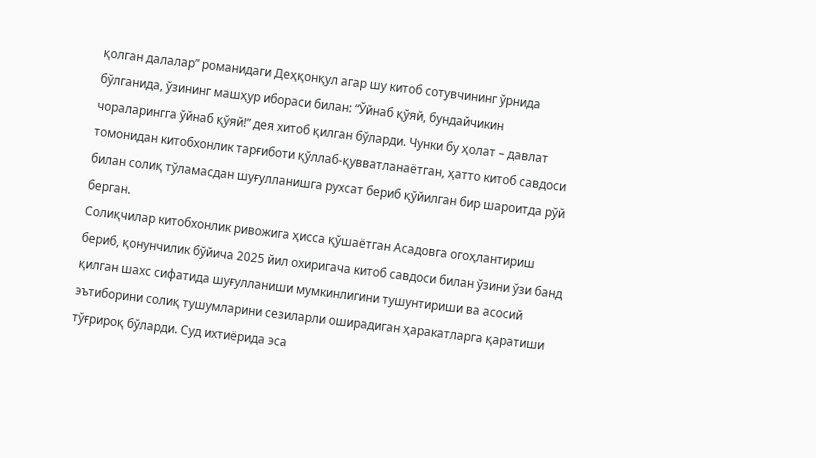қолган далалар” романидаги Деҳқонқул агар шу китоб сотувчининг ўрнида бўлганида, ўзининг машҳур ибораси билан: “Ўйнаб қўяй, бундайчикин чораларингга ўйнаб қўяй!” дея хитоб қилган бўларди. Чунки бу ҳолат – давлат томонидан китобхонлик тарғиботи қўллаб-қувватланаётган, ҳатто китоб савдоси билан солиқ тўламасдан шуғулланишга рухсат бериб қўйилган бир шароитда рўй берган.
Солиқчилар китобхонлик ривожига ҳисса қўшаётган Асадовга огоҳлантириш бериб, қонунчилик бўйича 2025 йил охиригача китоб савдоси билан ўзини ўзи банд қилган шахс сифатида шуғулланиши мумкинлигини тушунтириши ва асосий эътиборини солиқ тушумларини сезиларли оширадиган ҳаракатларга қаратиши тўғрироқ бўларди. Суд ихтиёрида эса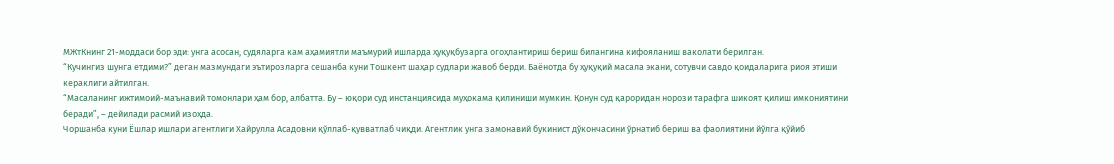МЖтКнинг 21-моддаси бор эди: унга асосан, судяларга кам аҳамиятли маъмурий ишларда ҳуқуқбузарга огоҳлантириш бериш билангина кифояланиш ваколати берилган.
“Кучингиз шунга етдими?” деган мазмундаги эътирозларга сешанба куни Тошкент шаҳар судлари жавоб берди. Баёнотда бу ҳуқуқий масала экани, сотувчи савдо қоидаларига риоя этиши кераклиги айтилган.
“Масаланинг ижтимоий-маънавий томонлари ҳам бор, албатта. Бу – юқори суд инстанциясида муҳокама қилиниши мумкин. Қонун суд қароридан норози тарафга шикоят қилиш имкониятини беради”, – дейилади расмий изоҳда.
Чоршанба куни Ёшлар ишлари агентлиги Хайрулла Асадовни қўллаб-қувватлаб чиқди. Агентлик унга замонавий букинист дўкончасини ўрнатиб бериш ва фаолиятини йўлга қўйиб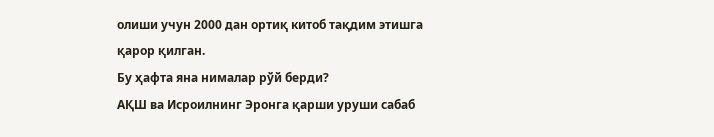олиши учун 2000 дан ортиқ китоб тақдим этишга қарор қилган.
Бу ҳафта яна нималар рўй берди?
АҚШ ва Исроилнинг Эронга қарши уруши сабаб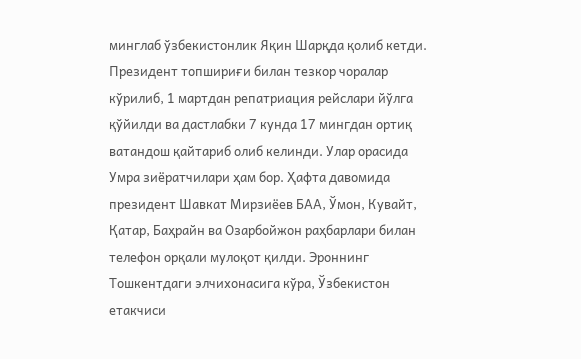минглаб ўзбекистонлик Яқин Шарқда қолиб кетди. Президент топшириғи билан тезкор чоралар кўрилиб, 1 мартдан репатриация рейслари йўлга қўйилди ва дастлабки 7 кунда 17 мингдан ортиқ ватандош қайтариб олиб келинди. Улар орасида Умра зиёратчилари ҳам бор. Ҳафта давомида президент Шавкат Мирзиёев БАА, Ўмон, Кувайт, Қатар, Баҳрайн ва Озарбойжон раҳбарлари билан телефон орқали мулоқот қилди. Эроннинг Тошкентдаги элчихонасига кўра, Ўзбекистон етакчиси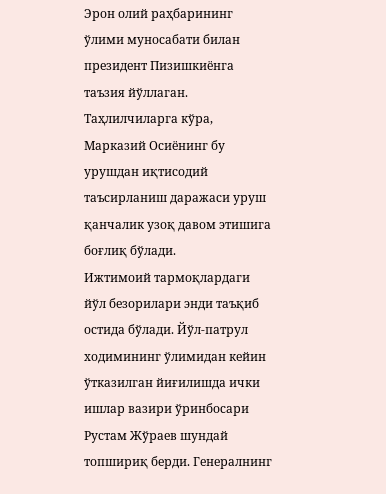Эрон олий раҳбарининг ўлими муносабати билан президент Пизишкиёнга таъзия йўллаган. Таҳлилчиларга кўра, Марказий Осиёнинг бу урушдан иқтисодий таъсирланиш даражаси уруш қанчалик узоқ давом этишига боғлиқ бўлади.
Ижтимоий тармоқлардаги йўл безорилари энди таъқиб остида бўлади. Йўл-патрул ходимининг ўлимидан кейин ўтказилган йиғилишда ички ишлар вазири ўринбосари Рустам Жўраев шундай топшириқ берди. Генералнинг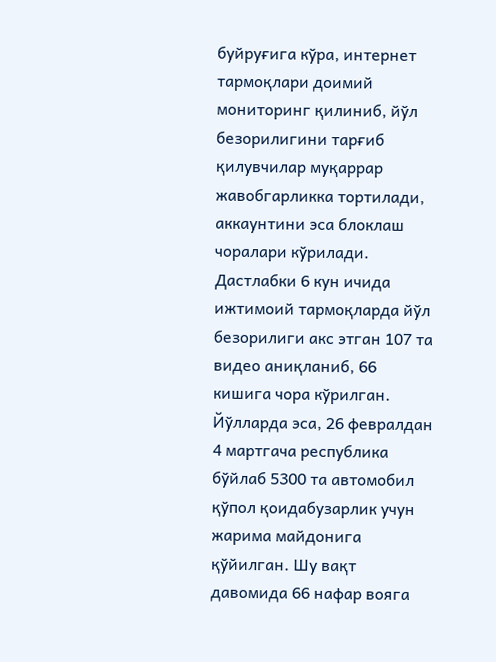буйруғига кўра, интернет тармоқлари доимий мониторинг қилиниб, йўл безорилигини тарғиб қилувчилар муқаррар жавобгарликка тортилади, аккаунтини эса блоклаш чоралари кўрилади. Дастлабки 6 кун ичида ижтимоий тармоқларда йўл безорилиги акс этган 107 та видео аниқланиб, 66 кишига чора кўрилган. Йўлларда эса, 26 февралдан 4 мартгача республика бўйлаб 5300 та автомобил қўпол қоидабузарлик учун жарима майдонига қўйилган. Шу вақт давомида 66 нафар вояга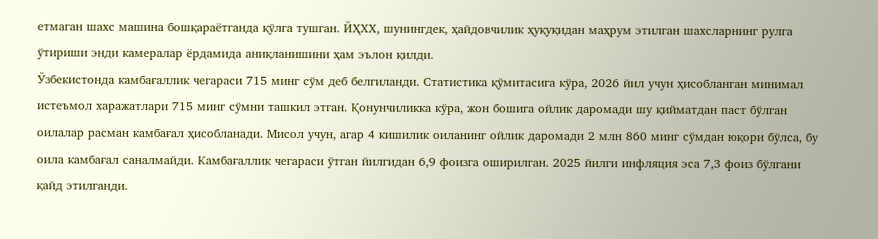етмаган шахс машина бошқараётганда қўлга тушган. ЙҲХХ, шунингдек, ҳайдовчилик ҳуқуқидан маҳрум этилган шахсларнинг рулга ўтириши энди камералар ёрдамида аниқланишини ҳам эълон қилди.
Ўзбекистонда камбағаллик чегараси 715 минг сўм деб белгиланди. Статистика қўмитасига кўра, 2026 йил учун ҳисобланган минимал истеъмол харажатлари 715 минг сўмни ташкил этган. Қонунчиликка кўра, жон бошига ойлик даромади шу қийматдан паст бўлган оилалар расман камбағал ҳисобланади. Мисол учун, агар 4 кишилик оиланинг ойлик даромади 2 млн 860 минг сўмдан юқори бўлса, бу оила камбағал саналмайди. Камбағаллик чегараси ўтган йилгидан 6,9 фоизга оширилган. 2025 йилги инфляция эса 7,3 фоиз бўлгани қайд этилганди.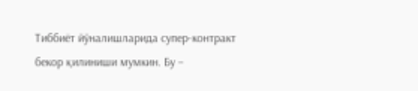Тиббиёт йўналишларида супер-контракт бекор қилиниши мумкин. Бу –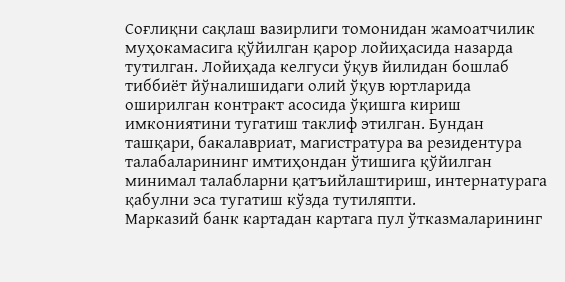Соғлиқни сақлаш вазирлиги томонидан жамоатчилик муҳокамасига қўйилган қарор лойиҳасида назарда тутилган. Лойиҳада келгуси ўқув йилидан бошлаб тиббиёт йўналишидаги олий ўқув юртларида оширилган контракт асосида ўқишга кириш имкониятини тугатиш таклиф этилган. Бундан ташқари, бакалавриат, магистратура ва резидентура талабаларининг имтиҳондан ўтишига қўйилган минимал талабларни қатъийлаштириш, интернатурага қабулни эса тугатиш кўзда тутиляпти.
Марказий банк картадан картага пул ўтказмаларининг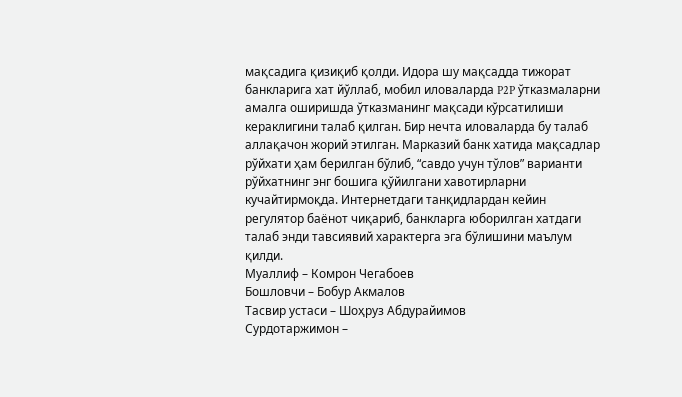мақсадига қизиқиб қолди. Идора шу мақсадда тижорат банкларига хат йўллаб, мобил иловаларда P2P ўтказмаларни амалга оширишда ўтказманинг мақсади кўрсатилиши кераклигини талаб қилган. Бир нечта иловаларда бу талаб аллақачон жорий этилган. Марказий банк хатида мақсадлар рўйхати ҳам берилган бўлиб, “савдо учун тўлов” варианти рўйхатнинг энг бошига қўйилгани хавотирларни кучайтирмоқда. Интернетдаги танқидлардан кейин регулятор баёнот чиқариб, банкларга юборилган хатдаги талаб энди тавсиявий характерга эга бўлишини маълум қилди.
Муаллиф – Комрон Чегабоев
Бошловчи – Бобур Акмалов
Тасвир устаси – Шоҳруз Абдурайимов
Сурдотаржимон –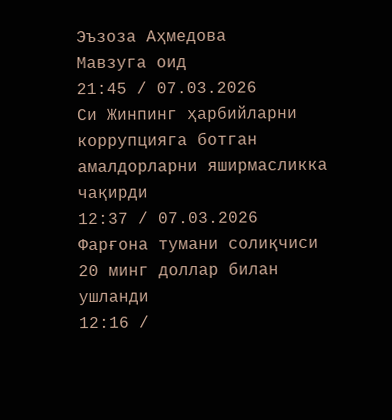Эъзоза Аҳмедова
Мавзуга оид
21:45 / 07.03.2026
Си Жинпинг ҳарбийларни коррупцияга ботган амалдорларни яширмасликка чақирди
12:37 / 07.03.2026
Фарғона тумани солиқчиси 20 минг доллар билан ушланди
12:16 /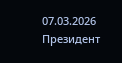07.03.2026
Президент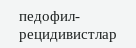педофил-рецидивистлар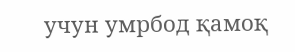учун умрбод қамоқ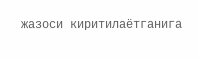жазоси киритилаётганига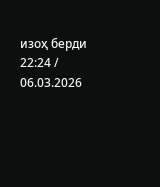изоҳ берди
22:24 / 06.03.2026